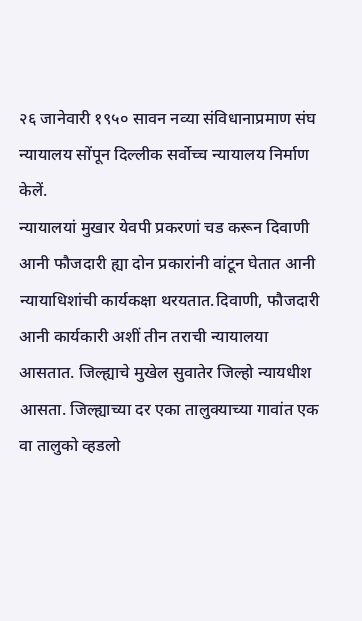२६ जानेवारी १९५० सावन नव्या संविधानाप्रमाण संघ न्यायालय सोंपून दिल्लीक सर्वोच्च न्यायालय निर्माण केलें.
न्यायालयां मुखार येवपी प्रकरणां चड करून दिवाणी आनी फौजदारी ह्या दोन प्रकारांनी वांटून घेतात आनी न्यायाधिशांची कार्यकक्षा थरयतात.दिवाणी, फौजदारी आनी कार्यकारी अशीं तीन तराची न्यायालया आसतात. जिल्ह्याचे मुखेल सुवातेर जिल्हो न्यायधीश आसता. जिल्ह्याच्या दर एका तालुक्याच्या गावांत एक वा तालुको व्हडलो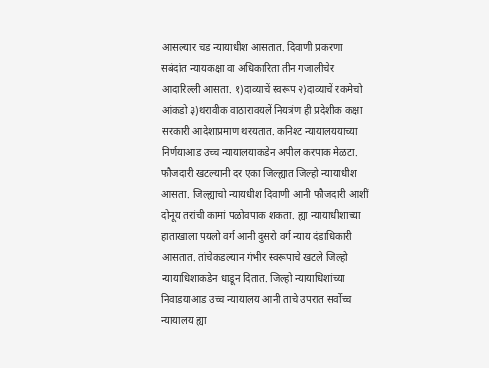आसल्यार चड न्यायाधीश आसतात. दिवाणी प्रकरणा सबंदांत न्यायकक्षा वा अधिकारिता तीन गजालीचेर आदारिल्ली आसता. १)दाव्याचें स्वरूप २)दाव्याचें रकमेचो आंकडो ३)थरावीक वाठारावयलें नियत्रंण ही प्रदेशीक कक्षा सरकारी आदेशाप्रमाण थरयतात. कनिश्ट न्यायालययाच्या निर्णयाआड उच्च न्यायालयाकडेन अपील करपाक मेळटा. फौजदारी खटल्यानी दर एका जिल्ह्यात जिल्हो न्यायाधीश आसता. जिल्ह्याचो न्यायधीश दिवाणी आनी फौजदारी आशीं दोनूय तरांची कामां पळोवपाक शकता. ह्या न्यायाधीशाच्या हाताखाला पयलो वर्ग आनी दुसरो वर्ग न्याय दंडाधिकारी आसतात. तांचेकडल्यान गंभीर स्वरूपाचे खटले जिल्हो न्यायाधिशाकडेन धाडून दितात. जिल्हो न्यायाधिशांच्या निवाडयाआड उच्च न्यायालय आनी ताचे उपरात सर्वोच्च न्यायालय ह्या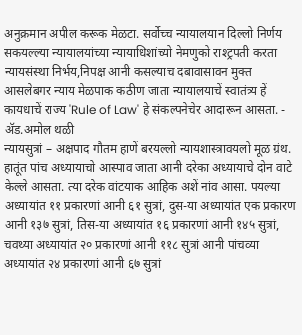अनुक्रमान अपील करूक मेळटा. सर्वोच्च न्यायालयान दिल्लो निर्णय सकयल्ल्या न्यायालयांच्या न्यायाधिशांच्यो नेमणुको राश्ट्रपती करता न्यायसंस्था निर्भय,निपक्ष आनी कसल्याच दबावासावन मुक्त आसलेबगर न्याय मेळपाक कठीण जाता न्यायालयाचें स्वातंत्र्य हें कायधाचें राज्य 'Rule of Law' हे संकल्पनेचेर आदारून आसता. - ॲड.अमोल थळी
न्यायसुत्रां – अक्षपाद गौतम हाणें बरयल्लो न्यायशास्त्रावयलो मूळ ग्रंथ. हातूंत पांच अध्यायाचो आस्पाव जाता आनी दरेका अध्यायाचे दोन वाटे केल्ले आसता. त्या दरेक वांटयाक आहिक अशें नांव आसा. पयल्या अध्यायांत ११ प्रकारणां आनी ६१ सुत्रां, दुस-या अध्यायांत एक प्रकारण आनी १३७ सुत्रां, तिस-या अध्यायांत १६ प्रकारणां आनी १४५ सुत्रां, चवथ्या अध्यायांत २० प्रकारणां आनी ११८ सुत्रां आनी पांचव्या अध्यायांत २४ प्रकारणां आनी ६७ सुत्रां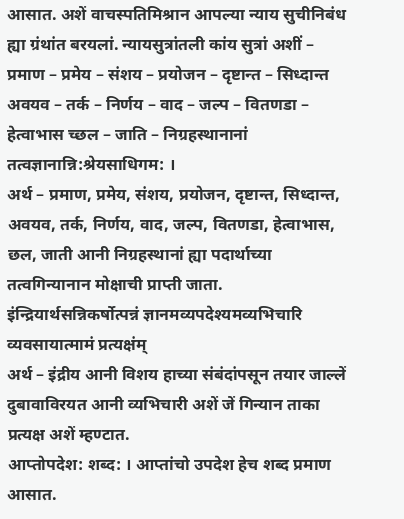आसात. अशें वाचस्पतिमिश्रान आपल्या न्याय सुचीनिबंध ह्या ग्रंथांत बरयलां. न्यायसुत्रांतली कांय सुत्रां अशीं –
प्रमाण – प्रमेय – संशय – प्रयोजन – दृष्टान्त – सिध्दान्त अवयव – तर्क – निर्णय – वाद – जल्प – वितणडा – हेत्वाभास च्छल – जाति – निग्रहस्थानानां तत्वज्ञानान्नि:श्रेयसाधिगम: ।
अर्थ – प्रमाण, प्रमेय, संशय, प्रयोजन, दृष्टान्त, सिध्दान्त, अवयव, तर्क, निर्णय, वाद, जल्प, वितणडा, हेत्वाभास, छल, जाती आनी निग्रहस्थानां ह्या पदार्थाच्या तत्वगिन्यानान मोक्षाची प्राप्ती जाता.
इंन्द्रियार्थसन्निकर्षोत्पन्नं ज्ञानमव्यपदेश्यमव्यभिचारि व्यवसायात्मामं प्रत्यक्षंम्
अर्थ – इंद्रीय आनी विशय हाच्या संबंदांपसून तयार जाल्लें दुबावाविरयत आनी व्यभिचारी अशें जें गिन्यान ताका प्रत्यक्ष अशें म्हण्टात.
आप्तोपदेश: शब्द: । आप्तांचो उपदेश हेच शब्द प्रमाण आसात.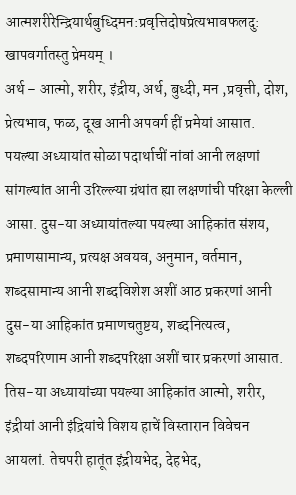आत्मशरीरेन्द्रियार्थबुध्दिमन:प्रवृत्तिदोषप्रेत्यभावफलदु: खापवर्गातस्तु प्रेमयम् ।
अर्थ – आत्मो, शरीर, इंद्रीय, अर्थ, बुध्दी, मन ,प्रवृत्ती, दोश, प्रेत्यभाव, फळ, दूख आनी अपवर्ग हीं प्रमेयां आसात.
पयल्या अध्यायांत सोळा पदार्थाचीं नांवां आनी लक्षणां सांगल्यांत आनी उरिल्ल्या ग्रंथांत ह्या लक्षणांची परिक्षा केल्ली आसा. दुस-या अध्यायांतल्या पयल्या आहिकांत संशय, प्रमाणसामान्य, प्रत्यक्ष अवयव, अनुमान, वर्तमान, शब्दसामान्य आनी शब्दविशेश अशीं आठ प्रकरणां आनी दुस-या आहिकांत प्रमाणचतुष्टय, शब्दनित्यत्व, शब्दपरिणाम आनी शब्दपरिक्षा अशीं चार प्रकरणां आसात. तिस-या अध्यायांच्या पयल्या आहिकांत आत्मो, शरीर, इंद्रीयां आनी इंद्रियांचे विशय हाचें विस्तारान विवेचन आयलां. तेचपरी हातूंत इंद्रीयभेद, देहभेद,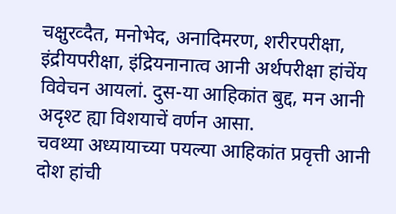चक्षुरव्दैत, मनोभेद, अनादिमरण, शरीरपरीक्षा, इंद्रीयपरीक्षा, इंद्रियनानात्व आनी अर्थपरीक्षा हांचेंय विवेचन आयलां. दुस-या आहिकांत बुद्द, मन आनी अदृश्ट ह्या विशयाचें वर्णन आसा.
चवथ्या अध्यायाच्या पयल्या आहिकांत प्रवृत्ती आनी दोश हांची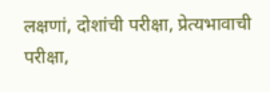लक्षणां, दोशांची परीक्षा, प्रेत्यभावाची परीक्षा,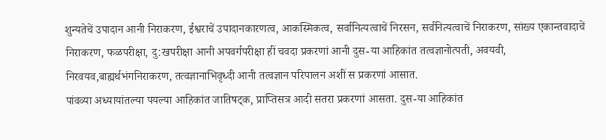शुन्यतेचें उपादान आनी निराकरण, ईश्वराचें उपादानकारणत्व, आकस्मिकत्व, सर्वानित्यत्वाचें निरसन, सर्वनित्यत्वाचें निराकरण, सांख्य एकान्तवादाचें निराकरण, फळपरीक्षा, दु:खपरीक्षा आनी अपवर्गपरीक्षा हीं चवदा प्रकरणां आनी दुस-या आहिकांत तत्वज्ञानोत्पती, अवयवी, निरवयव,बाह्यर्थभंगनिराकरण, तत्वज्ञानाभिवृध्दी आनी तत्वज्ञान परिपालन अशीं स प्रकरणां आसात.
पांवव्या अध्यायांतल्या पयल्या आहिकांत जातिषट्क, प्राप्तिसत्र आदी सतरा प्रकरणां आसता. दुस-या आहिकांत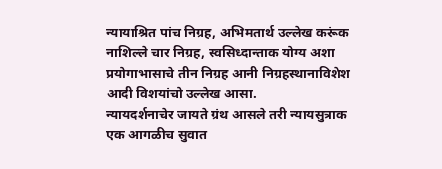न्यायाश्रित पांच निग्रह, अभिमतार्थ उल्लेख करूंक नाशिल्ले चार निग्रह, स्वसिध्दान्ताक योग्य अशा प्रयोगाभासाचे तीन निग्रह आनी निग्रहस्थानाविशेश आदी विशयांचो उल्लेख आसा.
न्यायदर्शनाचेर जायते ग्रंथ आसले तरी न्यायसुत्राक एक आगळीच सुवात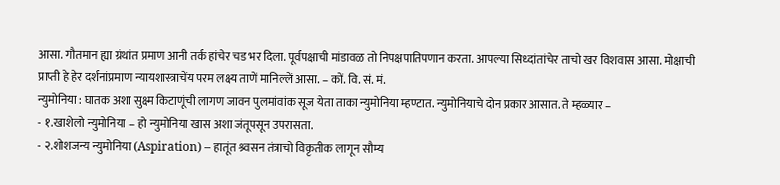आसा. गौतमान ह्या ग्रंथांत प्रमाण आनी तर्क हांचेर चड भर दिला. पूर्वपक्षाची मांडावळ तो निपक्षपातिपणान करता. आपल्या सिध्दांतांचेर ताचो खर विशवास आसा. मोक्षाची प्राप्ती हे हेर दर्शनांप्रमाण न्यायशास्त्राचेंय परम लक्ष्य ताणें मानिल्लें आसा. – कों. वि. सं. मं.
न्युमोनिया : घातक अशा सुक्ष्म किटाणूंची लागण जावन पुलमांवांक सूज येता ताका न्युमोनिया म्हण्टात. न्युमोनियाचे दोन प्रकार आसात. ते म्हळ्यार –
- १.खाशेलो न्युमोनिया – हो न्युमोनिया खास अशा जंतूपसून उपरासता.
- २.शोशजन्य न्युमोनिया (Aspiration) – हातूंत श्र्वसन तंत्राचो विकृतीक लागून सौम्य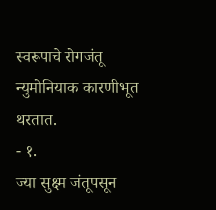स्वरूपाचे रोगजंतू न्युमोनियाक कारणीभूत थरतात.
- १.
ज्या सुक्ष्म जंतूपसून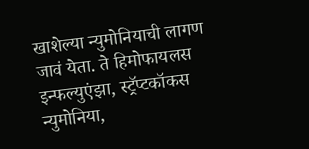खाशेल्या न्युमोनियाची लागण जावं येता. ते हिमोफायलस इन्फल्युएंझा, स्ट्रॅप्टकॉकस न्युमोनिया,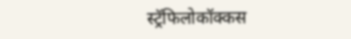स्ट्रॅफिलोकॉक्कस